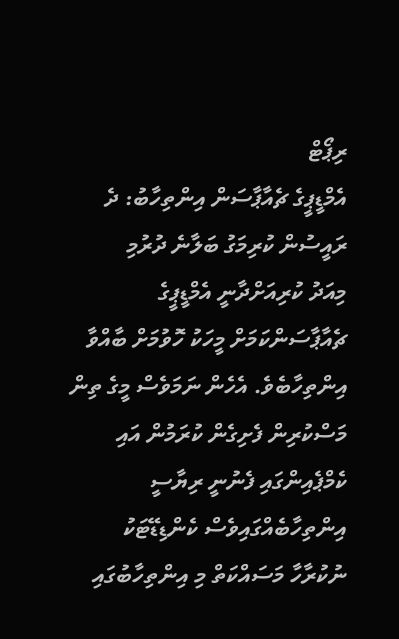ރިޕޯޓް
އެމްޑީޕީގެ ޗެއާޕާސަން އިންތިހާބު: ދެ ރައީސުން ކުރިމަގު ބަލާނެ ދުރުމި
މިއަދު ކުރިއަށްދާނީ އެމްޑީޕީގެ ޗެއާޕާސަންކަމަށް މީހަކު ހޮވުމަށް ބާއްވާ އިންތިހާބެވެ. އެހެން ނަމަވެސް މީގެ ތިން މަސްކުރިން ފެށިގެން ކުރަމުން އައި ކެމްޕެއިންގައި ފެނުނީ ރިޔާސީ އިންތިހާބެއްގައިވެސް ކެންޑިޑޭޓަކު ނުކުރާހާ މަސައްކަތް މި އިންތިހާބުގައި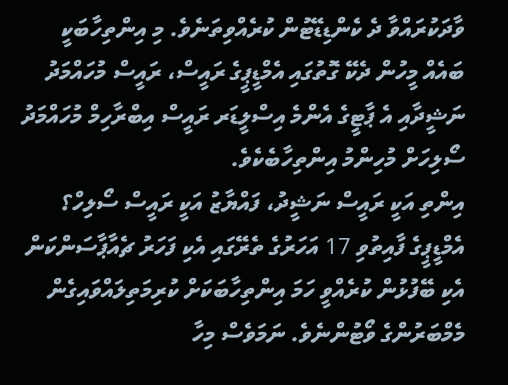ވާދަކުރައްވާ ދެ ކެންޑިޑޭޓުން ކުރެއްވިތަނެވެ. މި އިންތިހާބަކީ ބައެއް މީހުން ދެކޭ ގޮތުގައި އެމްޑީޕީގެ ރައީސް، ރައީސް މުހައްމަދު ނަޝީދާއި އެ ޕާޓީގެ އެންމެ އިސްލީޑަރ ރައީސް އިބްރާހިމް މުހައްމަދު ސޯލިހަށް މުހިންމު އިންތިހާބެކެވެ.
އިންތި އަކީ ރައީސް ނަޝީދު، ފައްޔާޒު އަކީ ރައީސް ސޯލިހް؟
އެމްޑީޕީގެ ފާއިތުވި 17 އަހަރުގެ ތެރޭގައި އެކި ފަހަރު ޗެއާޕާސަންކަން އެކި ބޭފުޅުން ކުރެއްވީ ހަމަ އިންތިހާބަކަށް ކުރިމަތިލައްވައިގެން މެމްބަރުންގެ ވޯޓުންނެވެ. ނަމަވެސް މިހާ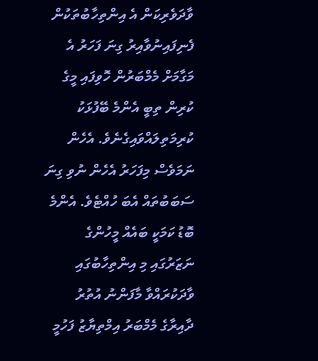ވާދަވެރިކަން އެ އިންތިހާބުތަކުން ފެނިފައިނުވާއިރު ގިނަ ފަހަރު އެ މަގާމަށް މެމްބަރުން ހޮވިފައި މީގެ ކުރިން ތިބީ އެންމެ ބޭފުޅަކު ކުރިމަތިލައްވައިގެނެވެ. އެހެން ނަމަވެސް މިފަހަރު އެހެން ނުވި ގިނަ ސަބަބުތައް އެބަ ހުއްޓެވެ. އެންމެ ބޮޑު ކަމަކީ ބައެއް މީހުންގެ ނަޒަރުގައި މި އިންތިހާބުގައި ވާދަކުރައްވާ މާފަންނު އުތުރު ދާއިރާގެ މެމްބަރު އިމްތިޔާޒު ފަހުމީ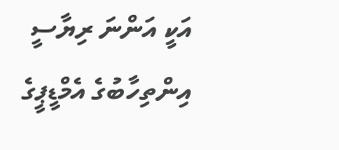އަކީ އަންނަ ރިޔާސީ އިންތިހާބުގެ އެމްޑީޕީގެ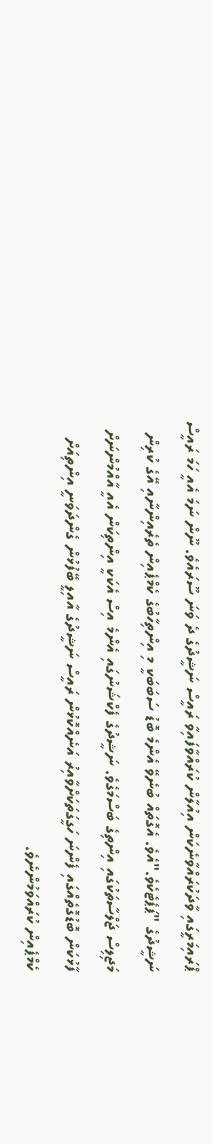ޕްރައިމަރީގައި ވާދަކުރައްވާނެކަން އިއުލާން ކުރައްވާފައިވާ ރައީސް ނަޝީދުގެ ދެ ވަނަ ސޫރައެވެ. ނޫން ނަމަ އެއީ ހަމަ ރައީސް ނަޝީދުގެ "ޕަޕެޓެކެވެ."އެވެ. އެގޮތައް ބުނެވޭ އެންމެ ބޮޑު ސަބަބަކީ މި އިންތިހާބުގެ ކެމްޕެއިން ތެރެއިންނާއި އޭގެ ކުރިން މަޖިލިސް ޖަލްސާތަކުގައި އިންތިގެ ބަސްމަގެވެ. ނަޝީދުގެ ފެކްޝަނުގައި އެންމެ އިސް އެކަކީ އިންތިކަން އެއީ އާއްމުންނަށް ފާޅުކަން ބޮޑުގޮތެއްގައި ފެންނަ ހަގީގަތަކަށްވާއިރު އަނެއްކޮޅުން ރައީސް ނަޝީދުގެ އާއިލީ ބޭފުޅުން ގެންދަވަނީ އިންތިއަށް ކެމްޕެއިން ކުރައްވަމުންނެވެ.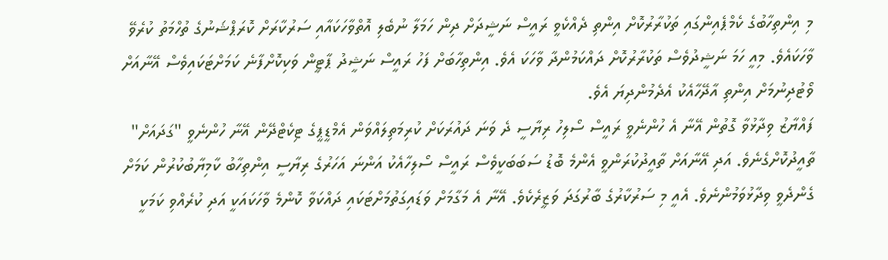މި އިންތިހާބުގެ ކެމްޕެއިންގައި ތަކުރާރުކޮށް އިންތި ދެއްކެވީ ރައީސް ނަޝީދަށް ދިން ހަމަލާ ނުބެލި އޮތްވާހަކައާއި ސަރުކާރަށް ކޮރަޕްޝަނުގެ ތުހްމަތު ކުރެވޭ ވާހަކައެވެ. މިއީ ހަމަ ނަޝީދުވެސް ތަކުރާރުކޮށް ދައްކަމުންދާ ވާހަކަ އެވެ. އިންތިހާބަށް ފަހު ރައީސް ނަޝީދު ޕާޓީން ވަކިކޮށްފާނެ ކަމަށްޓަކައިވެސް އޭނާއަށް ވޯޓުދިނުމަށް އިންތި އާދޭހާއެކު އެދެމުންދިޔަ އެވެ.
ފައްޔާޒު ވިދާޅުވާ ގޮތުން އޭނާ އެ ހުންނެވީ ރައީސް ސޯލިހު ރިޔާސީ ދެ ވަނަ ދައުރަކަށް ކުރިމަތިލައްވަން އެމްޑީޕީގެ ޓިކެޓްދޭން އޭނާ ހުންނެވީ "ގަދައަށް" ތާއީދުކޮށްގެނެވެ. އަދި އޭނާއަށް ތާއީދުކުރަންވީ އެންމެ ބޮޑު ސަބަބަކީވެސް ރައީސް ސޯލިހާއެކު އަންނަ އަހަރުގެ ރިޔާސީ އިންތިހާބު ކާމިޔާބުކުރުން ކަމަށް ގެންދެވީ ވިދާޅުވަމުންނެވެ. އެއީ މި ސަރުކާރުގެ ބާރުގަދަ ވަޒީރެކެވެ. އޭނާ އެ މަގާމަށް ވަޑައިގަތުމަށްޓަކައި ދައްކަވާ ކޮންމެ ވާހަކައަކީ އަދި ކުރެއްވި ކަމަކީ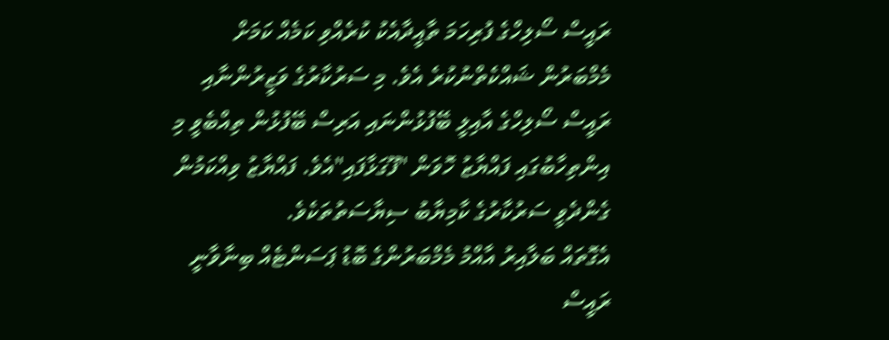ރައީސް ސޯލިހްގެ ފުރިހަމަ ތާއީދާއެކު ކުރެއްވި ކަމެއް ކަމަށް މެމްބަރުން ޝައްކެތްނުކުރެ އެވެ. މި ސަރުކާރުގެ ވަޒީރުންނާއި ރައީސް ސޯލިހްގެ އާއިލީ ބޭފުޅުންނައި އަރިސް ބޭފުޅުން ތިއްބެވީ މި އިންތިހާބުގައި ފައްޔާޒު ހޮވަން "ފޫގަޅާފައި"އެވެ. ފައްޔާޒު ވިއްކަމުން ގެންދެވީ ސަރުކާރުގެ ކާމިޔާބު ސިޔާސަތުތަކެވެ.
އެގޮތައް ބަލާއިރު އާއްމު މެމްބަރުންގެ ބޮޑު ޕަސަންޓެއް ބިނާވާނީ ރައީސް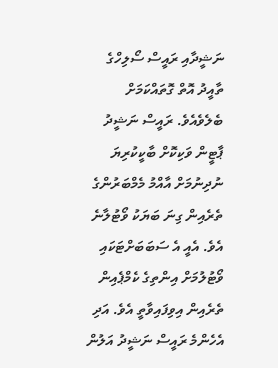ނަޝީދާއި ރައީސް ސޯލިހްގެ ތާއީދު އޮތް ގޮތައްކަމަށް ބެލެވެއެވެ. ރައީސް ނަޝީދު ޕާޓީން ވަކިކޮށް ބާކީކުރިޔަ ނުދިނުމަށް އާއްމު މެމްބަރުންގެ ތެރެއިން ގިނަ ބަޔަކު ވޯޓުލާނެ އެވެ. އެއީ އެ ސަބަބަށްޓަކައި ވޯޓުލުމަށް އިންތިގެ ކެމްޕެއިން ތެރެއިން އިވިފައިވާތީ އެވެ. އަދި އެހެންމެ ރައީސް ނަޝީދު އަލުން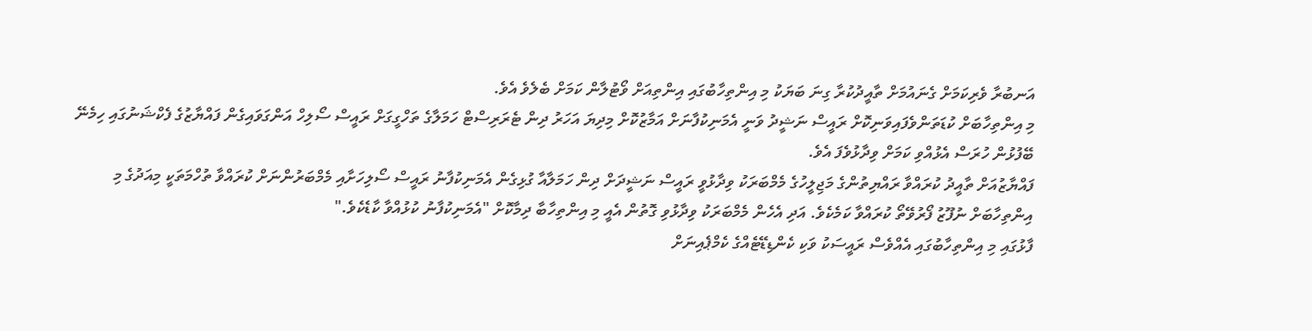އަނބުރާ ވެރިކަމަށް ގެނައުމަށް ތާއީދުކުރާ ގިނަ ބަޔަކު މި އިންތިހާބުގައި އިންތިއަށް ވޯޓުލާން ކަމަށް ބެލެވެ އެވެ.
މި އިންތިހާބަށް ކުޑަތަންވެފައިވަނިކޮށް ރައީސް ނަޝީދު ވަނީ އެމަނިކުފާނަށް އަމާޒުކޮށް މިދިޔަ އަހަރު ދިން ޓެރަރިސްޓް ހަމަލާގެ ތަހްގީގަށް ރައީސް ސޯލިހް އަންގަވައިގެން ފައްޔާޒުގެ ފެކްޝަނުގައި ހިމެނޭ ބޭފުޅުން ހުރަސް އެޅުއްވި ކަމަށް ވިދާޅުވެފަ އެވެ.
ފައްޔާޒުއަށް ތާއީދު ކުރައްވާ ރައްޔިތުންގެ މަޖިލީހުގެ މެމްބަރަކު ވިދާޅުވީ ރައީސް ނަޝީދަށް ދިން ހަމަލާއާ ގުޅިގެން އެމަނިކުފާނު ރައީސް ސޯލިހަށާއި މެމްބަރުންނަށް ކުރައްވާ ތުހްމަތަކީ މިއަދުގެ މި އިންތިހާބަށް ނުފޫޒު ފޯރުވޭތޯ ކުރައްވާ ކަމެކެވެ. އަދި އެހެން މެމްބަރަކު ވިދާޅުވި ގޮތުން އެއީ މި އިންތިހާބާ ދިމާކޮށް "އެމަނިކުފާނު ކުޅުއްވާ ކާޑެކެވެ."
ފާޅުގައި މި އިންތިހާބުގައި އެއްވެސް ރައީސަކު ވަކި ކެންޑިޑޭޓެއްގެ ކެމްޕެއިނަށް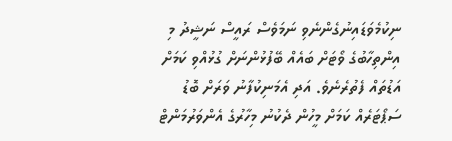ނިކުމެވަޑައިނުގެންނެވި ނަމަވެސް ރައީސް ނަޝީދު މި އިންތިހާބުގެ ވޯޓަށް ބައެއް ބޭފުޅުންނަށް ގުޅުއްވި ކަމަށް އަޑުތައް ފެތުރެނެވެ. އަދި އެމަނިކުފާނު ވަރަށް ބޮޑު ސަޕޯޓަރެއް ކަމަށް މީހުން ދެކުނު މިހާރުގެ އެންވަރުމަންޓް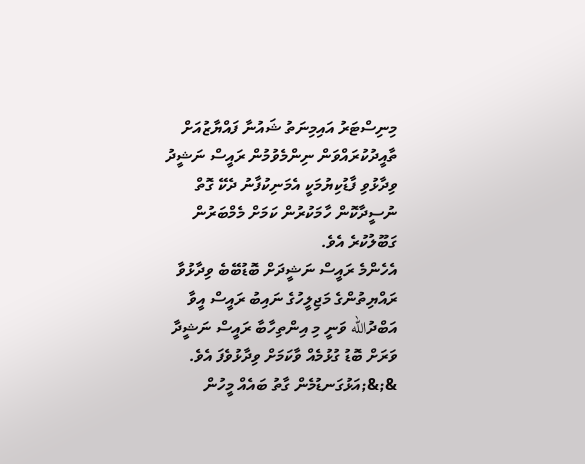މިނިސްޓަރު އައިމިނަތު ޝައުނާ ފައްޔާޒުއަށް ތާއީދުކުރައްވަން ނިންމެވުމުން ރައީސް ނަޝީދު ވިދާޅުވި ފާޑުކިޔުމަކީ އެމަނިކުފާނު ދެކޭ ގޮތް ނުސީދާކޮން ހާމަކުރުން ކަމަށް މެމްބަރުން ގަބޫލުކުރެ އެވެ.
އެހެންމެ ރައީސް ނަޝީދަށް ބޮޑުބޭބެ ވިދާޅުވާ ރައްޔިތުންގެ މަޖިލީހުގެ ނައިބު ރައީސް އީވާ އަބްދުالله ވަނީ މި އިންތިހާބާ ރައީސް ނަޝީދާ ވަރަށް ބޮޑު ގުޅުމެއް ވާކަމަށް ވިދާޅުވެފަ އެވެ.
&;&;އަޅުގަނޑުމެން ގާތު ބައެއް މީހުން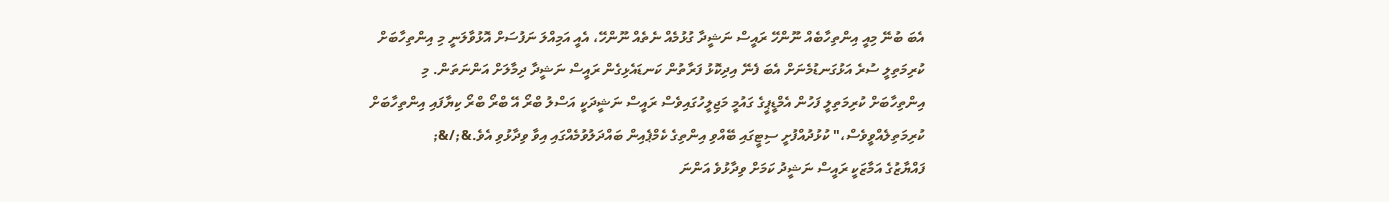އެބަ ބުނޭ މިއީ އިންތިހާބެއް ނޫންހޭ ރައީސް ނަޝީދާ ގުޅުމެއް ނެތެއް ނޫންހޭ، އެއީ އަމިއްލަ ނަފުސަށް އޮޅުވާލަނީ މި އިންތިހާބަށް ކުރިމަތިލީ ސުރެ އަޅުގަނޑުމެނަށް އެބަ ފެނޭ އިދިކޮޅު ފަރާތުން ކަނޑައެޅިގެން ރައީސް ނަޝީދާ ދިމާލަށް އަންނަތަން. މި އިންތިހާބަށް ކުރިމަތިލީ ފަހުން އެމްޑީޕީގެ ގައުމީ މަޖިލީހުގައިވެސް ރައީސް ނަޝީދަކީ އަސްލު ބްރޯ އޭ ބްރޯ ބްރޯ ކިޔާފައި އިންތިހާބަށް ކުރިމަތިލެއްވީވެސް،" ކުޅުދުއްފުށީ ސިޓީގައި ބޭއްވި އިންތިގެ ކެމްޕެއިން ބައްދަލުވުމެއްގައި އިވާ ވިދާޅުވި އެވެ.&;/&;
ފައްޔާޒުގެ އަމާޒަކީ ރައީސް ނަޝީދު ކަމަށް ވިދާޅުވެ އަންނަ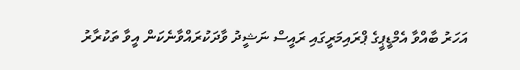އަހަރު ބާއްވާ އެމްޑީޕީގެ ޕްރައިމަރީގައި ރައީސް ނަޝީދު ވާދަކުރައްވާނެކަން އީވާ ތަކުރާރު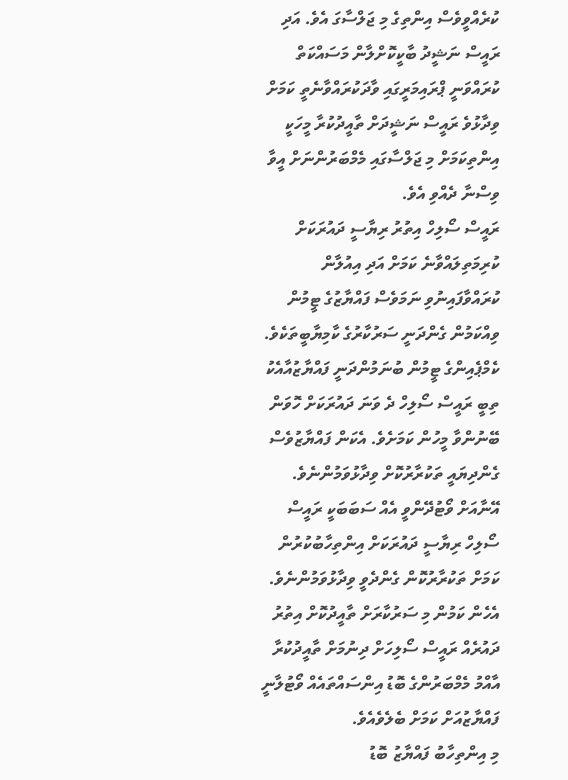ކުރެއްވީވެސް އިންތިގެ މި ޖަލްސާގަ އެވެ. އަދި ރައީސް ނަޝީދު ބާކީކޮށްލާން މަސައްކަތް ކުރައްވަނީ ޕްރައިމަރީގައި ވާދަކުރައްވާނެތީ ކަމަށް ވިދާޅުވެ ރައީސް ނަޝީދަށް ތާއީދުކުރާ މީހަކީ އިންތިކަމަށް މި ޖަލްސާގައި މެމްބަރުންނަށް އީވާ ވިސްނާ ދެއްވި އެވެ.
ރައީސް ސޯލިހް އިތުރު ރިޔާސީ ދައުރަކަށް ކުރިމަތިލައްވާނެ ކަމަށް އަދި އިއުލާން ކުރައްވާފައިނުވި ނަމަވެސް ފައްޔާޒުގެ ޓީމުން ވިއްކަމުން ގެންދަނީ ސަރުކާރުގެ ކާމިޔާބީތަކެވެ. ކެމްޕެއިންގެ ޓީމުން ބުނަމުންދަނީ ފައްޔާޒުއާއެކު ތިބީ ރައީސް ސޯލިހް ދެ ވަނަ ދައުރަކަށް ހޮވަން ބޭނުންވާ މީހުން ކަމަށެވެ. އެކަން ފައްޔާޒުވެސް ގެންދިޔައީ ތަކުރާރުކޮށް ވިދާޅުވަމުންނެވެ. އޭނާއަށް ވޯޓުދޭންވީ އެއް ސަބަބަކީ ރައީސް ސޯލިހް ރިޔާސީ ދައުރަކަށް އިންތިހާބުކުރުން ކަމަށް ތަކުރާރުކޮން ގެންދެވީ ވިދާޅުވަމުންނެވެ. އެހެން ކަމުން މި ސަރުކާރަށް ތާއީދުކޮށް އިތުރު ދައުރެއް ރައީސް ސޯލިހަށް ދިނުމަށް ތާއީދުކުރާ އާއްމު މެމްބަރުންގެ ބޮޑު އިންސައްތައެއް ވޯޓުލާނީ ފައްޔާޒުއަށް ކަމަށް ބެލެވެއެވެ.
މި އިންތިހާބު ފައްޔާޒު ބޮޑު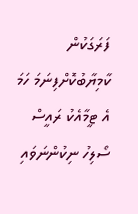ފަރަގަކުން ކާމިޔާބުކޮށްފިނަމަ ހަމަ އެ ޓީމާއެކު ރައީސް ސޯލިހު ނިކުންނަވައި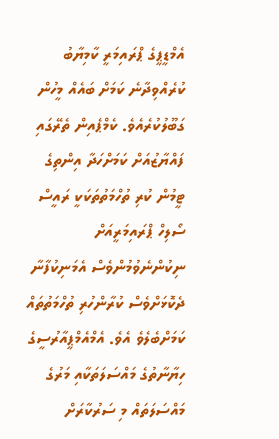އެމްޑީޕީގެ ޕްރައިމަރީ ކާމިޔާބު ކުރެއްވިދާނެ ކަމަށް ބައެއް މީހުން ގަބޫލުކުރެއެވެ. ކެމްޕެއިން ތެރޭގައި ފައްޔާޒުއަށް ކަމަށްހަދާ އިންތިގެ ޓީމުން ކުރި ތުހްމަތުތަކަކީ ރައީސް ސޯލިހް ޕްރައިމަރީއަށް ނިކުންނެވުމުންވެސް އެމަނިކުފާނާ ދެކޮޅަށްވެސް ކުރާންހުރި ތުހްމަތުތައް ކަމަށްބެލެވެ އެވެ. އެމްއެމްޕީއާރުސީގެ ހިޔާނާތުގެ މައްސަލަތަކާއި މަރުގެ މައްސަލަތައް މި ސަރުކާރަށް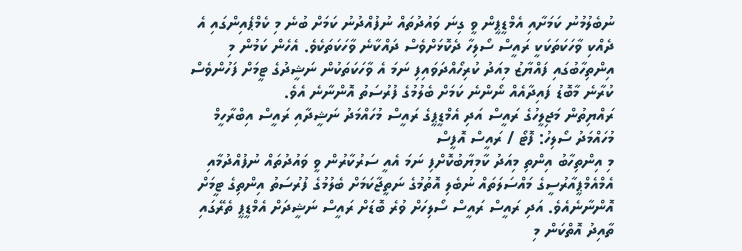ނުބެލުމުނު ކަމަށާއި އެމްޑީޕީން ވީ ގިނަ ވައުދުތައް ނުފުއްދުނު ކަމަށް ބުނެ މި ކެމްޕެއިންގައި އެ ދެއްކި ވާހަކަތަކަކީ ރައީސް ސޯލިހާ ދެކޮޅަށްވެސް ދައްކާނެ ވާހަކަތަކެވެ. އެހެން ކަމުން މި އިންތިހާބުގައި ފައްޔާޒު މިއަދު ކުރިހޯއްދަވައިފި ނަމަ އެ ވާހަކަތަކުން ނަޝީދުގެ ޓީމަށް ފަހުންވެސް ކުރާނެ މާބޮޑު ފައިދާއެއް ނޯންނެ ކަމަށް ބެލުމުގެ ފުރުސަތު އޮންނާނެ އެވެ.
ރައްޔިތުން މަޖިލީހުގެ ރައީސް އަދި އެމްޑީޕީގެ ރައީސް މުހައްމަދު ނަޝީދާއި ރައީސް އިބްރާހީމް މުހައްމަދު ސޯލިހު: ފޮޓޯ / ރައީސް އޮފީސް
މި އިންތިހާބު އިންތި މިއަދު ކާމިޔާބުކޮށްފި ނަމަ އެއީ ސަރުކާރުން ވީ ވައުދުތައް ނުފުއްދުމާއި އެމްއެމްޕީއާރުސީގެ މައްސަލަތައް ނުބެލި އޮތުމުގެ ނަތީޖާކަމަށް ބެލުމުގެ ފުރުސަތު އިންތިގެ ޓީމަށް އޮންނާނެއެވެ. އަދި ރައީސް ރައީސް ސޯލިހަށް ވުރެ ބޮޑަށް ރައީސް ނަޝީދަށް އެމްޑީޕީ ތެރޭގައި ތާއިދު އޮތްކަން މި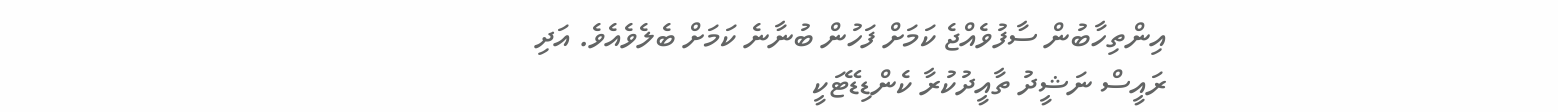އިންތިހާބުން ސާފުވެއްޖެ ކަމަށް ފަހުން ބުނާނެ ކަމަށް ބެލެވެއެވެ. އަދި ރައީސް ނަޝީދު ތާއީދުކުރާ ކެންޑިޑޭޓަކީ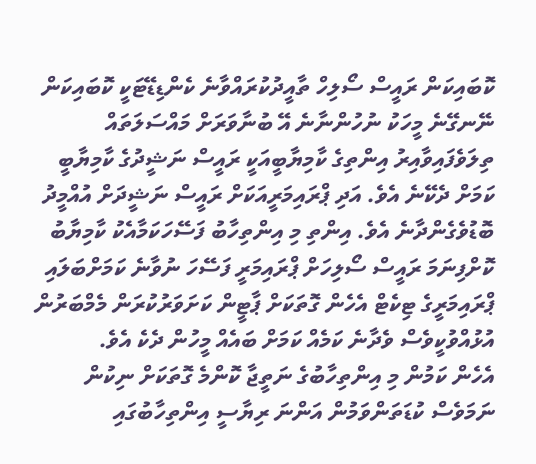ކޮބައިކަން ރައީސް ސޯލިހް ތާއީދުކުރައްވާނެ ކެންޑިޑޭޓަކީ ކޮބައިކަން ނޭނގޭނެ މީހަކު ނުހުންނާނެ އޭ ބުނާވަރަށް މައްސަލަތައް ތިލަވެފައިވާއިރު އިންތިގެ ކާމިޔާބީއަކީ ރައީސް ނަޝީދުގެ ކާމިޔާބީ ކަމަށް ދެކޭނެ އެވެ. އަދި ޕްރައިމަރީއަކަށް ރައީސް ނަޝީދަށް އުއްމީދު ބޮޑުވެގެންދާނެ އެވެ. އިންތި މި އިންތިހާބު ފަސޭހަކަމާއެކު ކާމިޔާބު ކޮށްފިނަމަ ރައީސް ސޯލިހަށް ޕްރައިމަރީ ފަސޭހަ ނުވާނެ ކަމަށްބަލައި ޕްރައިމަރީގެ ޓިކެޓް އެހެން ގޮތަކަށް ޕާޓީން ކަށަވަރުކުރަން މެމްބަރުން އުޅުއްވުކީވެސް ވެދާނެ ކަމެއް ކަމަށް ބައެއް މީހުން ދެކެ އެވެ.
އެހެން ކަމުން މި އިންތިހާބުގެ ނަތީޖާ ކޮންމެ ގޮތަކަށް ނިކުން ނަމަވެސް ކުޑަތަންވަމުން އަންނަ ރިޔާސީ އިންތިހާބުގައި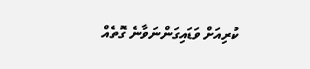ކުރިއަށް ވަޑައިގަންނަވާނެ ގޮތެއް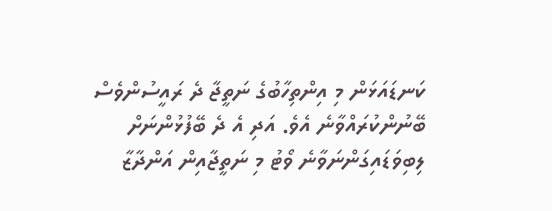ކަނޑައަޅަން މި އިންތިހާބުގެ ނަތީޖާ ދެ ރައީސުންވެސް ބޭނުންކުރައްވާނެ އެވެ. އަދި އެ ދެ ބޭފުޅުންނަށް ލިބިވަޑައިގަންނަވާނެ ވޯޓު މި ނަތީޖާއިން އަންދާޒާ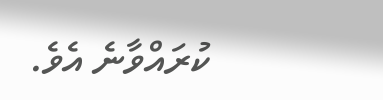ކުރައްވާނެ އެވެ.